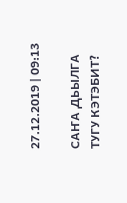27.12.2019 | 09:13

САҤА ДЬЫЛГА ТУГУ КЭТЭБИТ?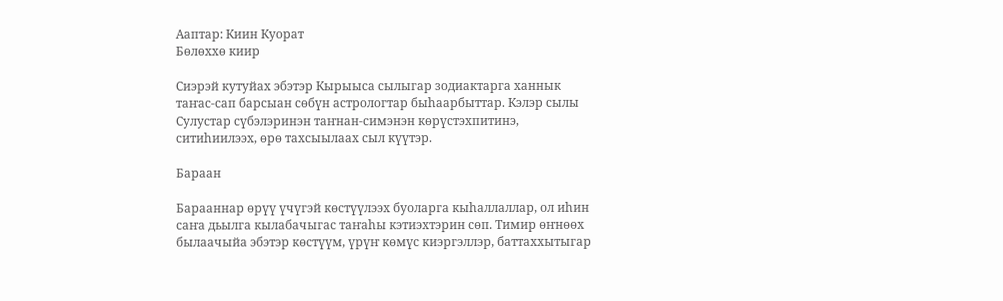Ааптар: Киин Куорат
Бөлөххө киир

Сиэрэй кутуйах эбэтэр Кырыыса сылыгар зодиактарга ханнык таҥас-сап барсыан сөбүн астрологтар быһаарбыттар. Кэлэр сылы Сулустар сүбэлэринэн таҥнан-симэнэн көрүстэхпитинэ, ситиһиилээх, өрө тахсыылаах сыл күүтэр.

Бараан

Барааннар өрүү үчүгэй көстүүлээх буоларга кыһаллаллар, ол иһин саҥа дьылга кылабачыгас таҥаһы кэтиэхтэрин сөп. Тимир өҥнөөх былаачыйа эбэтэр көстүүм, үрүҥ көмүс киэргэллэр, баттаххытыгар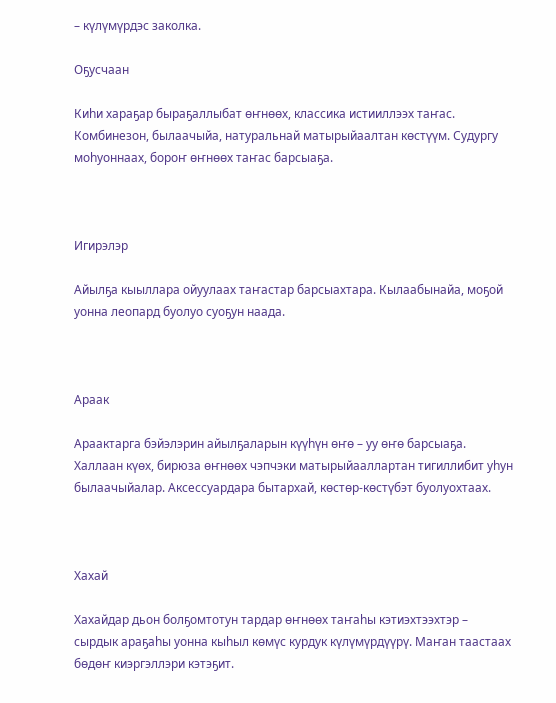– күлүмүрдэс заколка.

Оҕусчаан

Киһи хараҕар быраҕаллыбат өҥнөөх, классика истииллээх таҥас. Комбинезон, былаачыйа, натуральнай матырыйаалтан көстүүм. Судургу моһуоннаах, бороҥ өҥнөөх таҥас барсыаҕа.



Игирэлэр

Айылҕа кыыллара ойуулаах таҥастар барсыахтара. Кылаабынайа, моҕой уонна леопард буолуо суоҕун наада.



Араак

Араактарга бэйэлэрин айылҕаларын күүһүн өҥө – уу өҥө барсыаҕа. Халлаан күөх, бирюза өҥнөөх чэпчэки матырыйааллартан тигиллибит уһун былаачыйалар. Аксессуардара бытархай, көстөр-көстүбэт буолуохтаах.



Хахай

Хахайдар дьон болҕомтотун тардар өҥнөөх таҥаһы кэтиэхтээхтэр – сырдык араҕаһы уонна кыһыл көмүс курдук күлүмүрдүүрү. Маҥан таастаах бөдөҥ киэргэллэри кэтэҕит.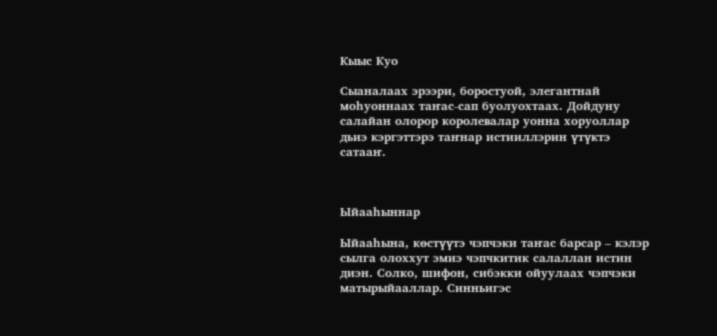Кыыс Куо

Сыаналаах эрээри, боростуой, элегантнай моһуоннаах таҥас-сап буолуохтаах. Дойдуну салайан олорор королевалар уонна хоруоллар дьиэ кэргэттэрэ таҥнар истииллэрин үтүктэ сатааҥ.



Ыйааһыннар

Ыйааһына, көстүүтэ чэпчэки таҥас барсар – кэлэр сылга олоххут эмиэ чэпчкитик салаллан истин диэн. Солко, шифон, сибэкки ойуулаах чэпчэки матырыйааллар. Синньигэс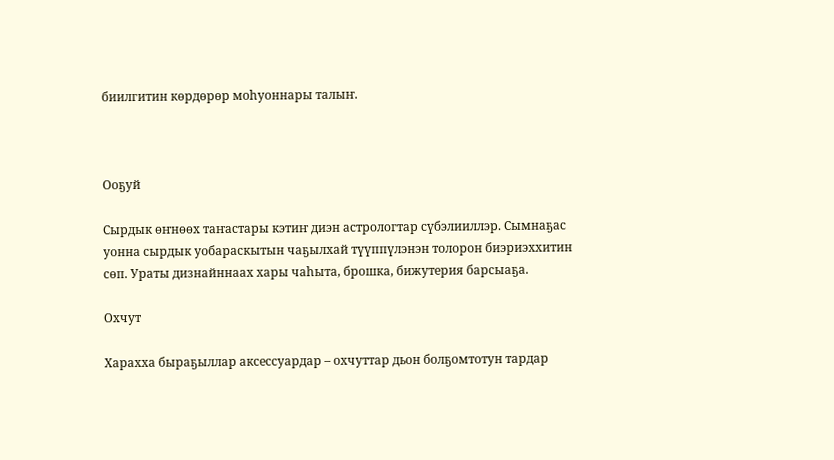биилгитин көрдөрөр моһуоннары талыҥ.



Ооҕуй

Сырдык өҥнөөх таҥастары кэтиҥ диэн астрологтар сүбэлииллэр. Сымнаҕас уонна сырдык уобараскытын чаҕылхай түүппүлэнэн толорон биэриэххитин сөп. Ураты дизнайннаах хары чаһыта, брошка, бижутерия барсыаҕа.

Охчут

Харахха быраҕыллар аксессуардар – охчуттар дьон болҕомтотун тардар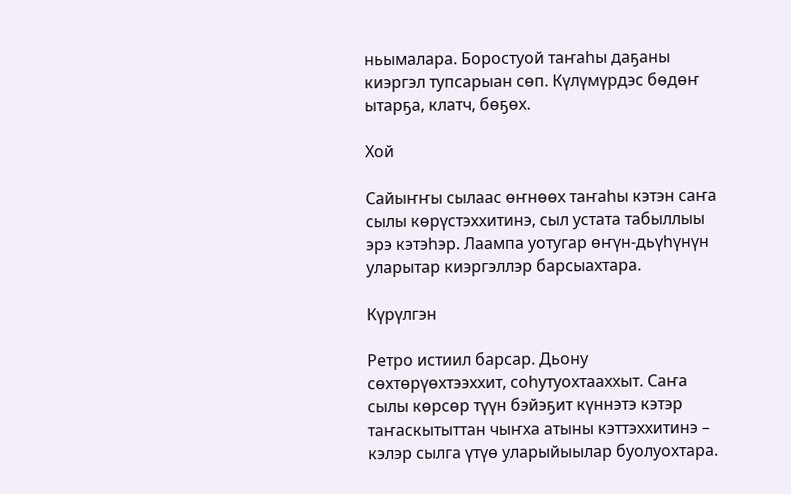ньымалара. Боростуой таҥаһы даҕаны киэргэл тупсарыан сөп. Күлүмүрдэс бөдөҥ ытарҕа, клатч, бөҕөх.

Хой

Сайыҥҥы сылаас өҥнөөх таҥаһы кэтэн саҥа сылы көрүстэххитинэ, сыл устата табыллыы эрэ кэтэһэр. Лаампа уотугар өҥүн-дьүһүнүн уларытар киэргэллэр барсыахтара.

Күрүлгэн

Ретро истиил барсар. Дьону сөхтөрүөхтээххит, соһутуохтааххыт. Саҥа сылы көрсөр түүн бэйэҕит күннэтэ кэтэр таҥаскытыттан чыҥха атыны кэттэххитинэ – кэлэр сылга үтүө уларыйыылар буолуохтара.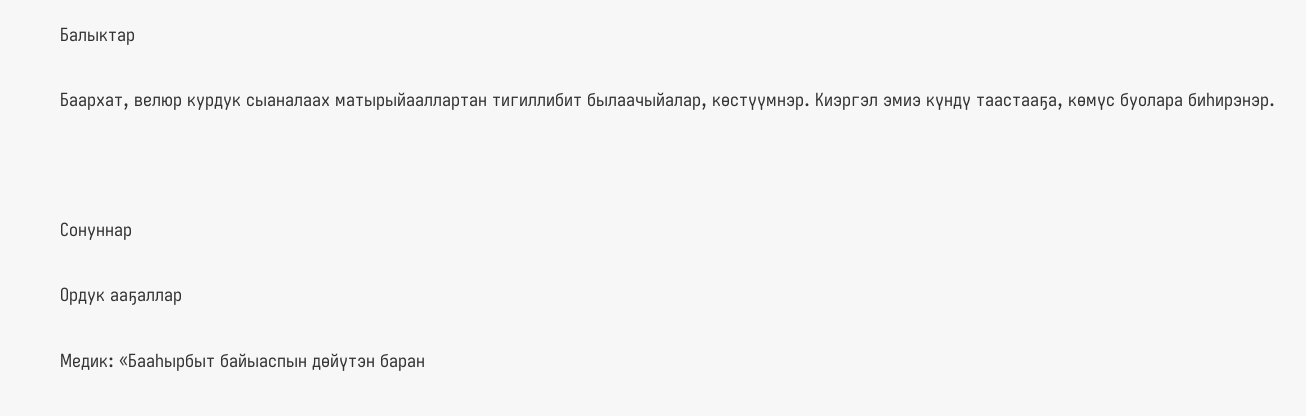Балыктар

Баархат, велюр курдук сыаналаах матырыйааллартан тигиллибит былаачыйалар, көстүүмнэр. Киэргэл эмиэ күндү таастааҕа, көмүс буолара биһирэнэр.



Сонуннар

Ордук ааҕаллар

Медик: «Бааһырбыт байыаспын дөйүтэн баран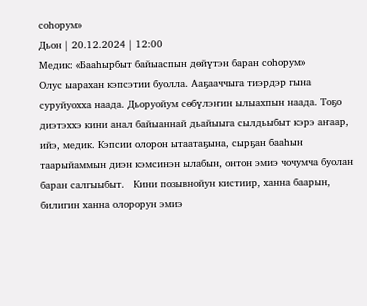соһорум»
Дьон | 20.12.2024 | 12:00
Медик: «Бааһырбыт байыаспын дөйүтэн баран соһорум»
Олус ыарахан кэпсэтии буолла. Ааҕааччыга тиэрдэр гына суруйуохха наада. Дьоруойум сөбүлэҥин ылыахпын наада. Тоҕо диэтэххэ кини анал байыаннай дьайыыга сылдьыбыт кэрэ аҥаар,  ийэ, медик. Кэпсии олорон ытаатаҕына, сырҕан бааһын таарыйаммын диэн кэмсинэн ылабын, онтон эмиэ чочумча буолан баран салгыыбыт.   Кини позывнойун кистиир, ханна баарын, билигин ханна олорорун эмиэ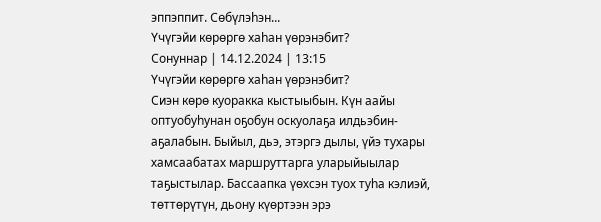эппэппит. Сөбүлэһэн...
Үчүгэйи көрөргө хаһан үөрэнэбит?
Сонуннар | 14.12.2024 | 13:15
Үчүгэйи көрөргө хаһан үөрэнэбит?
Сиэн көрө куоракка кыстыыбын. Күн аайы оптуобуһунан оҕобун оскуолаҕа илдьэбин-аҕалабын. Быйыл, дьэ, этэргэ дылы, үйэ тухары хамсаабатах маршруттарга уларыйыылар таҕыстылар. Бассаапка үөхсэн туох туһа кэлиэй, төттөрүтүн, дьону күөртээн эрэ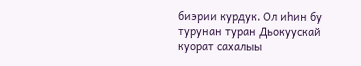биэрии курдук. Ол иһин бу турунан туран Дьокуускай куорат сахалыы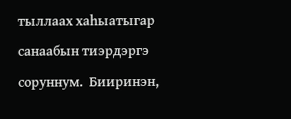тыллаах хаһыатыгар санаабын тиэрдэргэ соруннум.  Бииринэн,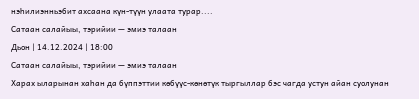нэһилиэнньэбит ахсаана күн-түүн улаата турар....
Сатаан салайыы, тэрийии — эмиэ талаан
Дьон | 14.12.2024 | 18:00
Сатаан салайыы, тэрийии — эмиэ талаан
Харах ыларынан хаһан да бүппэттии көбүүс-көнөтүк тыргыллар бэс чагда устун айан суолунан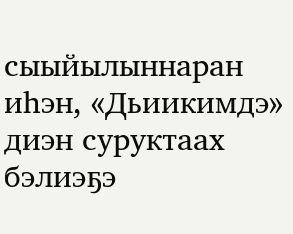сыыйылыннаран иһэн, «Дьиикимдэ» диэн суруктаах бэлиэҕэ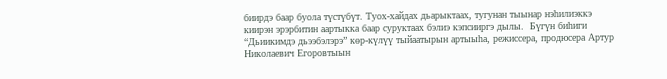биирдэ баар буола түстүбүт. Туох-хайдах дьарыктаах, тугунан тыынар нэһилиэккэ киирэн эрэрбитин аартыкка баар суруктаах бэлиэ кэпсииргэ дылы.  Бүгүн биһиги “Дьиикимдэ дьээбэлэрэ” көр-күлүү тыйаатырын артыыһа, режиссера, продюсера Артур Николаевич Егоровтыын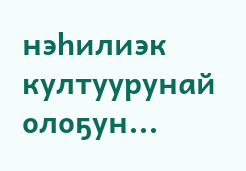нэһилиэк култуурунай олоҕун...